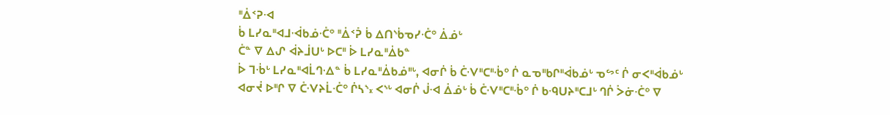ᐦᐄᑉᕈᐗ
ᑳ ᒪᓯᓇᐦᐊᒧᐙᑲᓅᑣᐤ ᐦᐄᑉᕉ ᑳ ᐃᑎᔅᑳᓀᓯᑣᐤ ᐄᓅᒡ
ᑖᓐ ᐁ ᐃᔑ ᐋᔨᒨᑌᒡ ᐅᑕᐦ ᐆ ᒪᓯᓇᐦᐄᑲᓐ
ᐆ ᒣᒀᒡ ᒪᓯᓇᐦᐊᒫᒉᐎᓐ ᑳ ᒪᓯᓇᐦᐄᑲᓅᐦᒡ, ᐊᓂᒌ ᑳ ᑖᐺᐦᑕᐦᒀᐤ ᒌ ᓇᓀᐦᑲᒋᐦᐋᑲᓅᒡ ᓀᔥᑦ ᒌ ᓂᐸᐦᐋᑲᓅᒡ ᐊᓂᔫ ᐅᐦᒋ ᐁ ᑖᐺᔨᒫᑣᐤ ᒌᓴᔅ᙮ ᐸᔅᒡ ᐊᓂᒌ ᒎᐗ ᐄᓅᒡ ᑳ ᑖᐺᐦᑕᐦᒀᐤ ᒌ ᑲᑴᑌᔨᐦᑕᒧᒡ ᒉᒌ ᐴᓃᑣᐤ ᐁ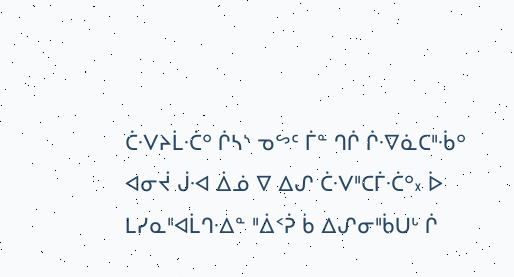ᑖᐺᔨᒫᑣᐤ ᒌᓴᔅ ᓀᔥᑦ ᒦᓐ ᒉᒌ ᒌᐌᓈᑕᐦᒀᐤ ᐊᓂᔫ ᒎᐗ ᐄᓅ ᐁ ᐃᔑ ᑖᐺᐦᑕᒦᑣᐤ᙮ ᐆ ᒪᓯᓇᐦᐊᒫᒉᐎᓐ ᐦᐄᑉᕉ ᑳ ᐃᔑᓂᐦᑳᑌᒡ ᒌ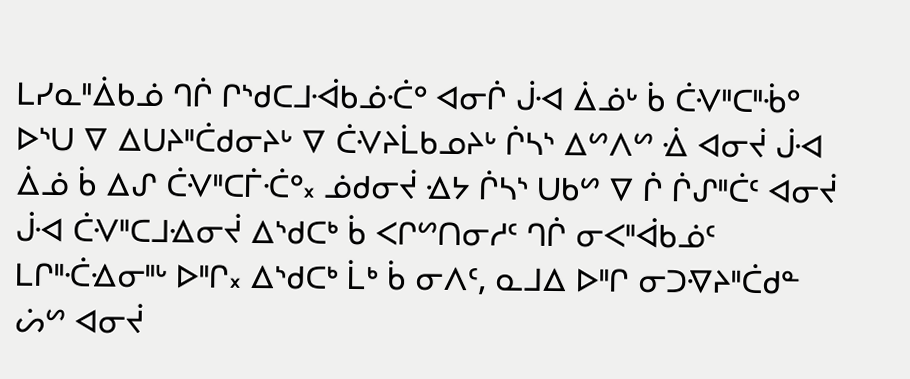ᒪᓯᓇᐦᐄᑲᓅ ᒉᒌ ᒋᔅᑯᑕᒧᐙᑲᓅᑣᐤ ᐊᓂᒌ ᒎᐗ ᐄᓅᒡ ᑳ ᑖᐺᐦᑕᐦᒀᐤ ᐅᔅᑌ ᐁ ᐃᑌᔨᐦᑖᑯᓂᔨᒡ ᐁ ᑖᐺᔨᒫᑲᓄᔨᒡ ᒌᓴᔅ ᐃᔥᐱᔥ ᐐ ᐊᓂᔫ ᒎᐗ ᐄᓅ ᑳ ᐃᔑ ᑖᐺᐦᑕᒦᑣᐤ᙮ ᓅᑯᓂᔫ ᐎᔭ ᒌᓴᔅ ᑌᑲᔥ ᐁ ᒌ ᒌᔑᐦᑖᑦ ᐊᓂᔫ ᒎᐗ ᑖᐺᐦᑕᒧᐎᓂᔫ ᐃᔅᑯᑕᒃ ᑳ ᐸᒋᔥᑎᓂᓱᑦ ᒉᒌ ᓂᐸᐦᐋᑲᓅᑦ ᒪᒋᐦᑣᐎᓂᐦᒡ ᐅᐦᒋ᙮ ᐃᔅᑯᑕᒃ ᒫᒃ ᑳ ᓂᐱᑦ, ᓇᒧᐃ ᐅᐦᒋ ᓂᑐᐌᔨᐦᑖᑯᓐ ᔖᔥ ᐊᓂᔫ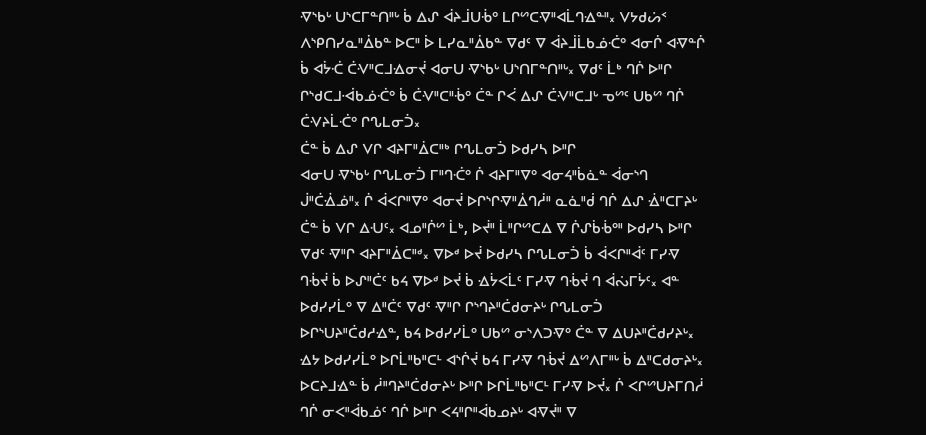ᐌᔅᑲᒡ ᑌᔅᑕᒥᓐᑎᐦᒡ ᑳ ᐃᔑ ᐋᔨᒨᑌᒀᐤ ᒪᒋᔥᑕᐌᐦᐊᒫᒉᐎᓐᐦ᙮ ᐯᔭᑯᔖᑉ ᐱᔅᑭᑎᓯᓇᐦᐄᑲᓐ ᐅᑕᐦ ᐆ ᒪᓯᓇᐦᐄᑲᓐ ᐁᑯᑦ ᐁ ᐋᔨᒨᒫᑲᓅᑣᐤ ᐊᓂᒌ ᐊᐌᓐᒌ ᑳ ᐊᔮᑣ ᑖᐺᐦᑕᒧᐎᓂᔫ ᐊᓂᑌ ᐌᔅᑲᒡ ᑌᔅᑎᒥᓐᑎᐦᒡ᙮ ᐁᑯᑦ ᒫᒃ ᒉᒌ ᐅᐦᒋ ᒋᔅᑯᑕᒧᐙᑲᓅᑣᐤ ᑳ ᑖᐺᐦᑕᐦᒀᐤ ᑖᓐ ᒋᐹ ᐃᔑ ᑖᐺᐦᑕᒧᒡ ᓀᔥᑦ ᑌᑲᔥ ᒉᒌ ᑖᐺᔨᒫᑣᐤ ᒋᔐᒪᓂᑑ᙮
ᑖᓐ ᑳ ᐃᔑ ᐯᒋ ᐊᔨᒥᐦᐄᑕᐦᒃ ᒋᔐᒪᓂᑑ ᐅᑯᓯᓴ ᐅᐦᒋ
ᐊᓂᑌ ᐌᔅᑲᒡ ᒋᔐᒪᓂᑑ ᒥᐦᒉᑣᐤ ᒌ ᐊᔨᒥᐦᐁᐤ ᐊᓂᔦᐦᑳᓈᓐ ᐋᓂᔅᒉ ᒎᐦᑖᐐᓅᐦ᙮ ᒌ ᐋᐸᒋᐦᐁᐤ ᐊᓂᔫ ᐅᒋᔅᒋᐌᐦᐄᒉᓲᐦ ᓇᓈᐦᑰ ᒉᒌ ᐃᔑ ᐐᐦᑕᒥᔨᒡ ᑖᓐ ᑳ ᐯᒋ ᐃᑗᑦ᙮ ᐊᓄᐦᒌᔥ ᒫᒃ, ᐅᔫᐦ ᒫᐦᒋᔥᑕᐃ ᐁ ᒌᔑᑳᒀᐤᐦ ᐅᑯᓯᓴ ᐅᐦᒋ ᐁᑯᑦ ᐌᐦᒋ ᐊᔨᒥᐦᐄᑕᐦᒄ᙮ ᐁᐅᒄ ᐅᔫ ᐅᑯᓯᓴ ᒋᔐᒪᓂᑑ ᑳ ᐋᐸᒋᐦᐋᑦ ᒥᓯᐌ ᒉᒀᔫ ᑳ ᐅᔑᐦᑖᑦ ᑲᔦ ᐁᐅᒄ ᐅᔫ ᑳ ᐎᔮᐸᒫᑦ ᒥᓯᐌ ᒉᒀᔫ ᒉ ᐋᔔᒥᔮᑦ᙮ ᐊᓐ ᐅᑯᓯᓯᒫᐤ ᐁ ᐃᐦᑖᑦ ᐁᑯᑦ ᐌᐦᒋ ᒋᔅᒉᔨᐦᑖᑯᓂᔨᒡ ᒋᔐᒪᓂᑑ ᐅᒋᔅᑌᔨᐦᑖᑯᓱᐎᓐ, ᑲᔦ ᐅᑯᓯᓯᒫᐤ ᑌᑲᔥ ᓂᔅᐱᑐᐌᐤ ᑖᓐ ᐁ ᐃᑌᔨᐦᑖᑯᓯᔨᒡ᙮ ᐎᔭ ᐅᑯᓯᓯᒫᐤ ᐅᒋᒫᐦᑲᐦᑕᒻ ᐊᔅᒌᔫ ᑲᔦ ᒥᓯᐌ ᒉᒀᔫ ᐃᔥᐱᒥᐦᒡ ᑳ ᐃᐦᑕᑯᓂᔨᒡ᙮ ᐅᑕᔨᒧᐎᓐ ᑳ ᓲᐦᒉᔨᐦᑖᑯᓂᔨᒡ ᐅᐦᒋ ᐅᒋᒫᐦᑲᐦᑕᒻ ᒥᓯᐌ ᐅᔫ᙮ ᒌ ᐸᒋᔥᑌᔨᒥᑎᓲ ᒉᒌ ᓂᐸᐦᐋᑲᓅᑦ ᒉᒌ ᐅᐦᒋ ᐸᔦᐦᒋᐦᐋᑲᓄᔨᒡ ᐊᐌᔫᐦ ᐁ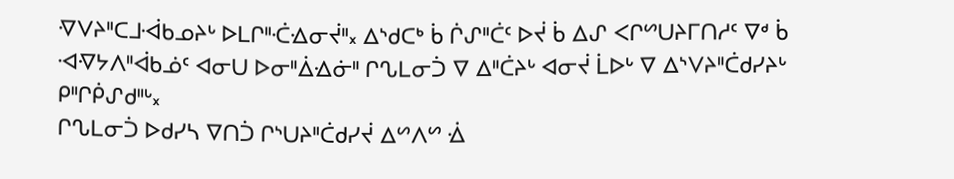ᐌᐯᔨᐦᑕᒧᐙᑲᓄᔨᒡ ᐅᒪᒋᐦᑣᐎᓂᔫᐦ᙮ ᐃᔅᑯᑕᒃ ᑳ ᒌᔑᐦᑖᑦ ᐅᔫ ᑳ ᐃᔑ ᐸᒋᔥᑌᔨᒥᑎᓱᑦ ᐁᒄ ᑳ ᐗᐌᔭᐱᐦᐋᑲᓅᑦ ᐊᓂᑌ ᐅᓂᐦᐄᐎᓃᐦ ᒋᔐᒪᓂᑑ ᐁ ᐃᐦᑖᔨᒡ ᐊᓂᔫ ᒫᐅᒡ ᐁ ᐃᔅᐯᔨᐦᑖᑯᓯᔨᒡ ᑭᐦᒋᑮᔑᑯᐦᒡ᙮
ᒋᔐᒪᓂᑑ ᐅᑯᓯᓴ ᐁᑎᑑ ᒋᔅᑌᔨᐦᑖᑯᓯᔫ ᐃᔥᐱᔥ ᐐ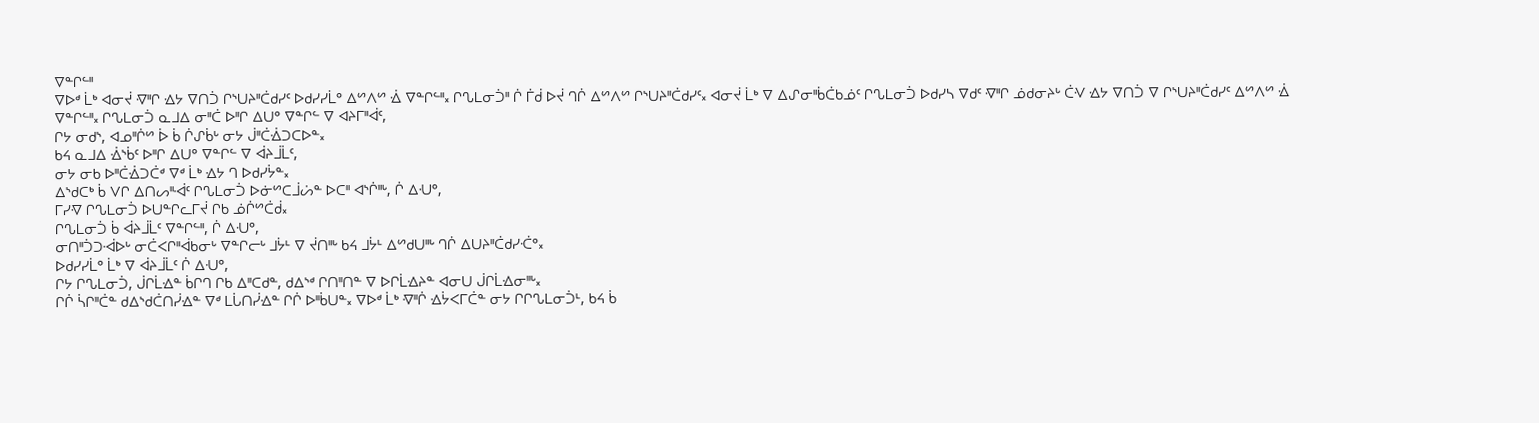ᐁᓐᒋᓪᐦ
ᐁᐅᒄ ᒫᒃ ᐊᓂᔫ ᐌᐦᒋ ᐎᔭ ᐁᑎᑑ ᒋᔅᑌᔨᐦᑖᑯᓯᑦ ᐅᑯᓯᓯᒫᐤ ᐃᔥᐱᔥ ᐐ ᐁᓐᒋᓪᐦ᙮ ᒋᔐᒪᓂᑑᐦ ᒌ ᒦᑰ ᐅᔫ ᒉᒌ ᐃᔥᐱᔥ ᒋᔅᑌᔨᐦᑖᑯᓯᑦ᙮ ᐊᓂᔫ ᒫᒃ ᐁ ᐃᔑᓂᐦᑳᑖᑲᓅᑦ ᒋᔐᒪᓂᑑ ᐅᑯᓯᓴ ᐁᑯᑦ ᐌᐦᒋ ᓅᑯᓂᔨᒡ ᑖᐺ ᐎᔭ ᐁᑎᑑ ᐁ ᒋᔅᑌᔨᐦᑖᑯᓯᑦ ᐃᔥᐱᔥ ᐐ ᐁᓐᒋᓪᐦ᙮ ᒋᔐᒪᓂᑑ ᓇᒧᐃ ᓂᐦᑖ ᐅᐦᒋ ᐃᑌᐤ ᐁᓐᒋᓪ ᐁ ᐊᔨᒥᐦᐋᑦ,
ᒋᔭ ᓂᑯᔅ, ᐊᓄᐦᒌᔥ ᐆ ᑳ ᒌᔑᑳᒡ ᓂᔭ ᒎᐦᑖᐐᑐᑕᐅᓐ᙮
ᑲᔦ ᓇᒧᐃ ᐐᔅᑳᑦ ᐅᐦᒋ ᐃᑌᐤ ᐁᓐᒋᓪ ᐁ ᐋᔨᒨᒫᑦ,
ᓂᔭ ᓂᑲ ᐅᐦᑖᐐᑐᑖᒄ ᐁᒄ ᒫᒃ ᐎᔭ ᒉ ᐅᑯᓯᔮᓐ᙮
ᐃᔅᑯᑕᒃ ᑳ ᐯᒋ ᐃᑎᔕᐦᐙᑦ ᒋᔐᒪᓂᑑ ᐅᓃᔥᑕᒨᔖᓐ ᐅᑕᐦ ᐊᔅᒌᐦᒡ, ᒌ ᐃᑗᐤ,
ᒥᓯᐌ ᒋᔐᒪᓂᑑ ᐅᑌᓐᒋᓚᒥᔫ ᒋᑲ ᓅᒌᔥᑖᑰ᙮
ᒋᔐᒪᓂᑑ ᑳ ᐋᔨᒨᒫᑦ ᐁᓐᒋᓪᐦ, ᒌ ᐃᑗᐤ,
ᓂᑎᐦᑑᑐᐙᐅᒡ ᓂᑖᐸᒋᐦᐋᑲᓂᒡ ᐁᓐᒋᓕᒡ ᒧᔮᒻ ᐁ ᔫᑎᐦᒡ ᑲᔦ ᒧᔮᒻ ᐃᔥᑯᑌᐦᒡ ᒉᒌ ᐃᑌᔨᐦᑖᑯᓯᑣᐤ᙮
ᐅᑯᓯᓯᒫᐤ ᒫᒃ ᐁ ᐋᔨᒨᒫᑦ ᒌ ᐃᑗᐤ,
ᒋᔭ ᒋᔐᒪᓂᑑ, ᒎᒋᒫᐎᓐ ᑳᒋᒉ ᒋᑲ ᐃᐦᑕᑯᓐ, ᑯᐃᔅᒄ ᒋᑎᐦᑎᓐ ᐁ ᐅᒋᒫᐎᔨᓐ ᐊᓂᑌ ᒎᒋᒫᐎᓂᐦᒡ᙮
ᒋᒌ ᓵᒋᐦᑖᓐ ᑯᐃᔅᑯᑖᑎᓰᐎᓐ ᐁᒄ ᒪᒑᑎᓰᐎᓐ ᒋᒌ ᐅᐦᑳᑌᓐ᙮ ᐁᐅᒄ ᒫᒃ ᐌᐦᒌ ᐎᔮᐸᒥᑖᓐ ᓂᔭ ᒋᒋᔐᒪᓂᑑᒻ, ᑲᔦ ᑳ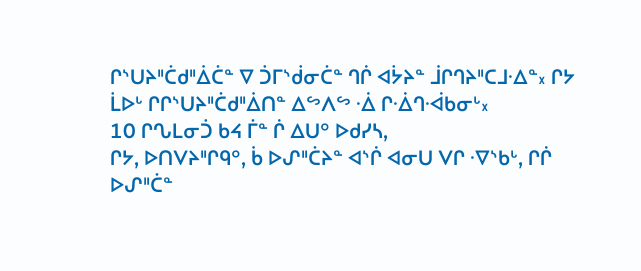ᒋᔅᑌᔨᐦᑖᑯᐦᐄᑖᓐ ᐁ ᑑᒥᔅᑰᓂᑖᓐ ᒉᒌ ᐊᔮᔨᓐ ᒨᒋᒉᔨᐦᑕᒧᐎᓐ᙮ ᒋᔭ ᒫᐅᒡ ᒋᒋᔅᑌᔨᐦᑖᑯᐦᐄᑎᓐ ᐃᔥᐱᔥ ᐐ ᒋᐐᒉᐙᑲᓂᒡ᙮
10 ᒋᔐᒪᓂᑑ ᑲᔦ ᒦᓐ ᒌ ᐃᑌᐤ ᐅᑯᓯᓴ,
ᒋᔭ, ᐅᑎᐯᔨᐦᒋᑫᐤ, ᑳ ᐅᔑᐦᑖᔨᓐ ᐊᔅᒌ ᐊᓂᑌ ᐯᒋ ᐌᔅᑲᒡ, ᒋᒌ ᐅᔑᐦᑖᓐ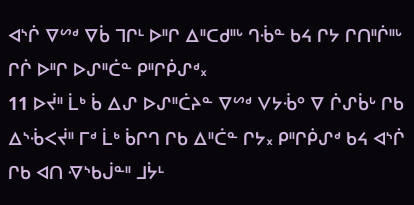ᐊᔅᒌ ᐁᔥᒄ ᐁᑳ ᒣᒋᒻ ᐅᐦᒋ ᐃᐦᑕᑯᐦᒡ ᒉᒀᓐ ᑲᔦ ᒋᔭ ᒋᑎᐦᒌᐦᒡ ᒋᒌ ᐅᐦᒋ ᐅᔑᐦᑖᓐ ᑭᐦᒋᑮᔑᒄ᙮
11 ᐅᔫᐦ ᒫᒃ ᑳ ᐃᔑ ᐅᔑᐦᑖᔨᓐ ᐁᔥᒄ ᐯᔭᒀᐤ ᐁ ᒌᔑᑳᒡ ᒋᑲ ᐃᔅᒀᐸᔫᐦ ᒥᒄ ᒫᒃ ᑳᒋᒉ ᒋᑲ ᐃᐦᑖᓐ ᒋᔭ᙮ ᑭᐦᒋᑮᔑᒄ ᑲᔦ ᐊᔅᒌ ᒋᑲ ᐊᑎ ᐌᔅᑲᒎᓐᐦ ᒧᔮᒻ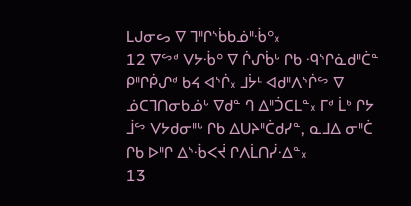ᒪᒍᓂᔕ ᐁ ᒣᐦᒋᔅᑳᑲᓅᐦᒀᐤ᙮
12 ᐁᔥᒄ ᐯᔭᒀᐤ ᐁ ᒌᔑᑳᒡ ᒋᑲ ᑴᔅᒋᓈᑯᐦᑖᓐ ᑭᐦᒋᑮᔑᒄ ᑲᔦ ᐊᔅᒌ᙮ ᒧᔮᒻ ᐊᑯᐦᐱᔅᒌᔥ ᐁ ᓅᑕᒣᑎᓂᑲᓅᒡ ᐁᑯᓐ ᒉ ᐃᐦᑑᑕᒪᓐ᙮ ᒥᒄ ᒫᒃ ᒋᔭ ᒨᔥ ᐯᔭᑯᓂᐦᒡ ᒋᑲ ᐃᑌᔨᐦᑖᑯᓯᓐ, ᓇᒧᐃ ᓂᐦᑖ ᒋᑲ ᐅᐦᒋ ᐃᔅᒀᐸᔫ ᒋᐱᒫᑎᓰᐎᓐ᙮
13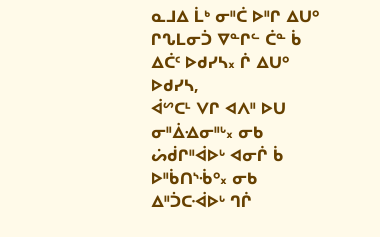ᓇᒧᐃ ᒫᒃ ᓂᐦᑖ ᐅᐦᒋ ᐃᑌᐤ ᒋᔐᒪᓂᑑ ᐁᓐᒋᓪ ᑖᓐ ᑳ ᐃᑖᑦ ᐅᑯᓯᓴ᙮ ᒌ ᐃᑌᐤ ᐅᑯᓯᓴ,
ᐋᔥᑕᒻ ᐯᒋ ᐊᐱᐦ ᐅᑌ ᓂᐦᐄᐎᓂᐦᒡ᙮ ᓂᑲ ᔖᑰᒋᐦᐋᐅᒡ ᐊᓂᒌ ᑳ ᐅᐦᑳᑎᔅᒀᐤ᙮ ᓂᑲ ᐃᐦᑑᑕᐙᐅᒡ ᒉᒌ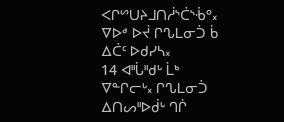ᐸᒋᔥᑌᔨᒧᑎᓲᔅᑖᔅᒀᐤ᙮
ᐁᐅᒄ ᐅᔫ ᒋᔐᒪᓂᑑ ᑳ ᐃᑖᑦ ᐅᑯᓯᓴ᙮
14 ᐊᐦᒑᐦᑯᒡ ᒫᒃ ᐁᓐᒋᓕᒡ᙮ ᒋᔐᒪᓂᑑ ᐃᑎᔕᐦᐅᑰᒡ ᒉᒌ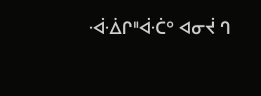ᐙᐐᒋᐦᐋᑣᐤ ᐊᓂᔫ ᒉ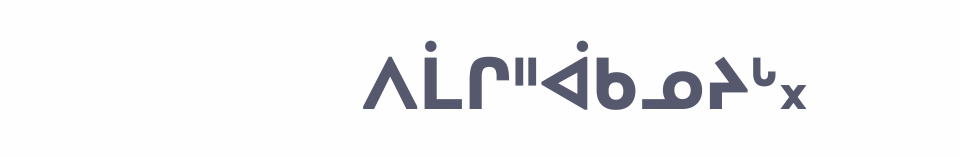ᐱᒫᒋᐦᐋᑲᓄᔨᒡ᙮